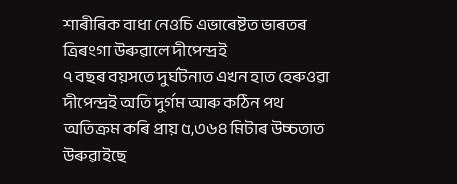শাৰীৰিক বাধা নেওচি এভাৰেষ্টত ভাৰতৰ ত্ৰিৰংগা উৰুৱালে দীপেন্দ্ৰই
৭ বছৰ বয়সতে দুৰ্ঘটনাত এখন হাত হেৰুওৱা দীপেন্দ্ৰই অতি দুৰ্গম আৰু কঠিন পথ অতিক্ৰম কৰি প্ৰায় ৫,৩৬৪ মিটাৰ উচ্চতাত উৰুৱাইছে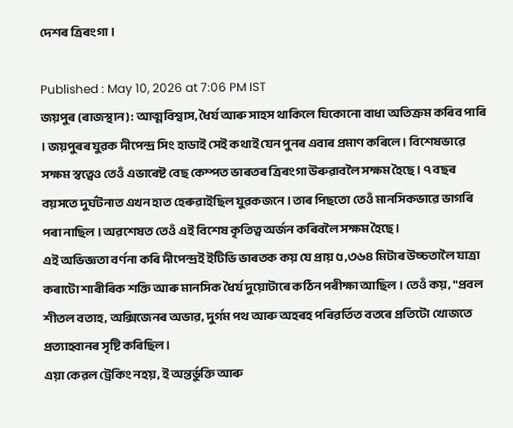দেশৰ ত্ৰিৰংগা ।

Published : May 10, 2026 at 7:06 PM IST
জয়পুৰ (ৰাজস্থান) : আত্মবিশ্বাস, ধৈৰ্য আৰু সাহস থাকিলে যিকোনো বাধা অতিক্ৰম কৰিব পাৰি । জয়পুৰৰ যুৱক দীপেন্দ্ৰ সিং হাডাই সেই কথাই যেন পুনৰ এবাৰ প্ৰমাণ কৰিলে । বিশেষভাৱে সক্ষম স্বত্বেও তেওঁ এভাৰেষ্ট বেছ কেম্পত ভাৰতৰ ত্ৰিৰংগা উৰুৱাবলৈ সক্ষম হৈছে । ৭ বছৰ বয়সতে দুৰ্ঘটনাত এখন হাত হেৰুৱাইছিল যুৱকজনে । তাৰ পিছতো তেওঁ মানসিকভাৱে ভাগৰি পৰা নাছিল । অৱশেষত তেওঁ এই বিশেষ কৃতিত্ব অৰ্জন কৰিবলৈ সক্ষম হৈছে ।
এই অভিজ্ঞতা বৰ্ণনা কৰি দীপেন্দ্ৰই ইটিভি ভাৰতক কয় যে প্ৰায় ৫,৩৬৪ মিটাৰ উচ্চতালৈ যাত্ৰা কৰাটো শাৰীৰিক শক্তি আৰু মানসিক ধৈৰ্য দুয়োটাৰে কঠিন পৰীক্ষা আছিল । তেওঁ কয়, "প্ৰবল শীতল বতাহ, অক্সিজেনৰ অভাৱ, দুৰ্গম পথ আৰু অহৰহ পৰিৱৰ্তিত বতৰে প্ৰতিটো খোজতে প্ৰত্যাহ্বানৰ সৃষ্টি কৰিছিল ।
এয়া কেৱল ট্ৰেকিং নহয়, ই অন্তৰ্ভুক্তি আৰু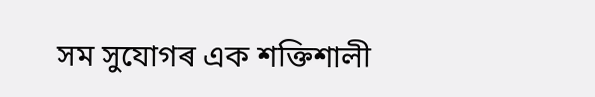সম সুযোগৰ এক শক্তিশালী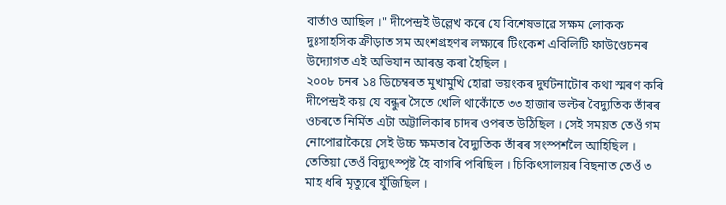বাৰ্তাও আছিল ।" দীপেন্দ্ৰই উল্লেখ কৰে যে বিশেষভাৱে সক্ষম লোকক দুঃসাহসিক ক্ৰীড়াত সম অংশগ্ৰহণৰ লক্ষ্যৰে টিংকেশ এবিলিটি ফাউণ্ডেচনৰ উদ্যোগত এই অভিযান আৰম্ভ কৰা হৈছিল ।
২০০৮ চনৰ ১৪ ডিচেম্বৰত মুখামুখি হোৱা ভয়ংকৰ দুৰ্ঘটনাটোৰ কথা স্মৰণ কৰি দীপেন্দ্ৰই কয় যে বন্ধুৰ সৈতে খেলি থাকোঁতে ৩৩ হাজাৰ ভল্টৰ বৈদ্যুতিক তাঁৰৰ ওচৰতে নিৰ্মিত এটা অট্টালিকাৰ চাদৰ ওপৰত উঠিছিল । সেই সময়ত তেওঁ গম নোপোৱাকৈয়ে সেই উচ্চ ক্ষমতাৰ বৈদ্যুতিক তাঁৰৰ সংস্পৰ্শলৈ আহিছিল । তেতিয়া তেওঁ বিদ্যুৎস্পৃষ্ট হৈ বাগৰি পৰিছিল । চিকিৎসালয়ৰ বিছনাত তেওঁ ৩ মাহ ধৰি মৃত্যুৰে যুঁজিছিল ।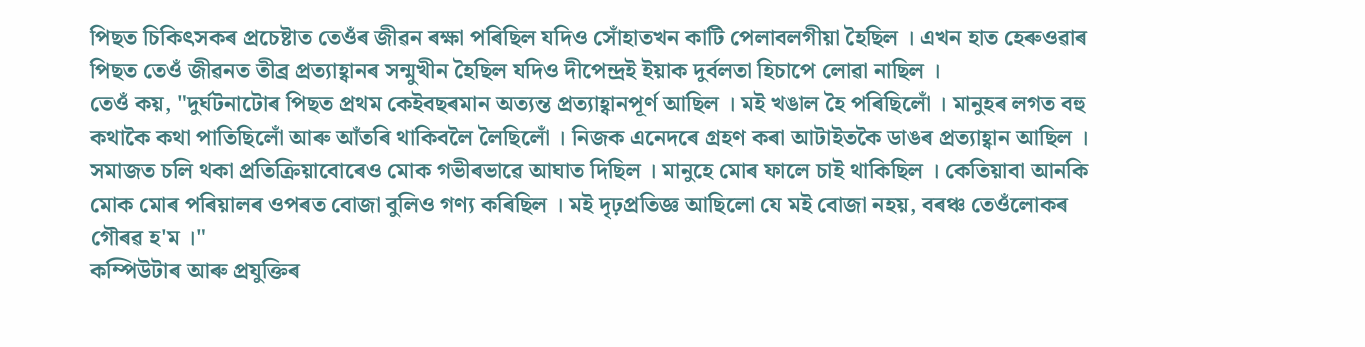পিছত চিকিৎসকৰ প্ৰচেষ্টাত তেওঁৰ জীৱন ৰক্ষা পৰিছিল যদিও সোঁহাতখন কাটি পেলাবলগীয়া হৈছিল । এখন হাত হেৰুওৱাৰ পিছত তেওঁ জীৱনত তীব্ৰ প্ৰত্যাহ্বানৰ সন্মুখীন হৈছিল যদিও দীপেন্দ্ৰই ইয়াক দুৰ্বলতা হিচাপে লোৱা নাছিল ।
তেওঁ কয়, "দুৰ্ঘটনাটোৰ পিছত প্ৰথম কেইবছৰমান অত্যন্ত প্ৰত্যাহ্বানপূৰ্ণ আছিল । মই খঙাল হৈ পৰিছিলোঁ । মানুহৰ লগত বহু কথাকৈ কথা পাতিছিলোঁ আৰু আঁতৰি থাকিবলৈ লৈছিলোঁ । নিজক এনেদৰে গ্ৰহণ কৰা আটাইতকৈ ডাঙৰ প্ৰত্যাহ্বান আছিল । সমাজত চলি থকা প্ৰতিক্ৰিয়াবোৰেও মোক গভীৰভাৱে আঘাত দিছিল । মানুহে মোৰ ফালে চাই থাকিছিল । কেতিয়াবা আনকি মোক মোৰ পৰিয়ালৰ ওপৰত বোজা বুলিও গণ্য কৰিছিল । মই দৃঢ়প্ৰতিজ্ঞ আছিলো যে মই বোজা নহয়, বৰঞ্চ তেওঁলোকৰ গৌৰৱ হ'ম ।"
কম্পিউটাৰ আৰু প্ৰযুক্তিৰ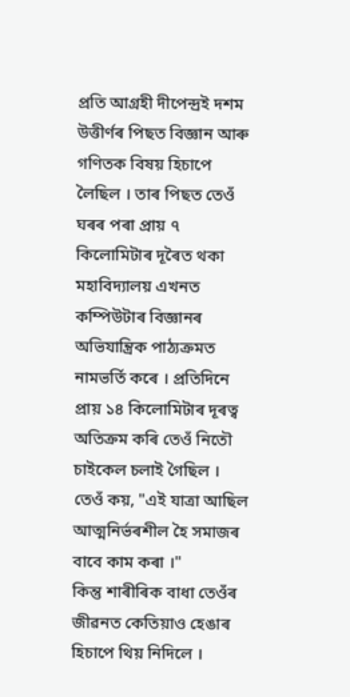প্ৰতি আগ্ৰহী দীপেন্দ্ৰই দশম উত্তীৰ্ণৰ পিছত বিজ্ঞান আৰু গণিতক বিষয় হিচাপে লৈছিল । তাৰ পিছত তেওঁ ঘৰৰ পৰা প্ৰায় ৭ কিলোমিটাৰ দূৰৈত থকা মহাবিদ্যালয় এখনত কম্পিউটাৰ বিজ্ঞানৰ অভিযান্ত্ৰিক পাঠ্যক্ৰমত নামভৰ্তি কৰে । প্ৰতিদিনে প্ৰায় ১৪ কিলোমিটাৰ দূৰত্ব অতিক্ৰম কৰি তেওঁ নিতৌ চাইকেল চলাই গৈছিল । তেওঁ কয়, "এই যাত্ৰা আছিল আত্মনিৰ্ভৰশীল হৈ সমাজৰ বাবে কাম কৰা ।"
কিন্তু শাৰীৰিক বাধা তেওঁৰ জীৱনত কেতিয়াও হেঙাৰ হিচাপে থিয় নিদিলে ।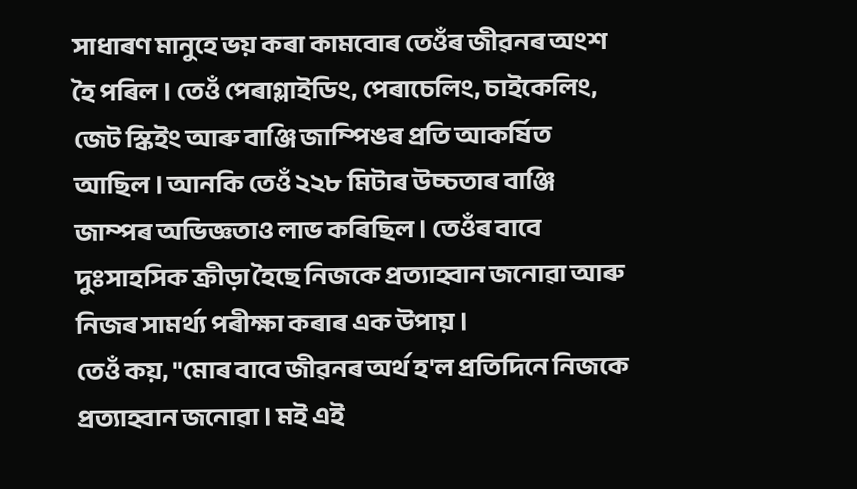সাধাৰণ মানুহে ভয় কৰা কামবোৰ তেওঁৰ জীৱনৰ অংশ হৈ পৰিল । তেওঁ পেৰাগ্লাইডিং, পেৰাচেলিং, চাইকেলিং, জেট স্কিইং আৰু বাঞ্জি জাম্পিঙৰ প্ৰতি আকৰ্ষিত আছিল । আনকি তেওঁ ২২৮ মিটাৰ উচ্চতাৰ বাঞ্জি জাম্পৰ অভিজ্ঞতাও লাভ কৰিছিল । তেওঁৰ বাবে দুঃসাহসিক ক্ৰীড়া হৈছে নিজকে প্ৰত্যাহ্বান জনোৱা আৰু নিজৰ সামৰ্থ্য পৰীক্ষা কৰাৰ এক উপায় ।
তেওঁ কয়, "মোৰ বাবে জীৱনৰ অৰ্থ হ'ল প্ৰতিদিনে নিজকে প্ৰত্যাহ্বান জনোৱা । মই এই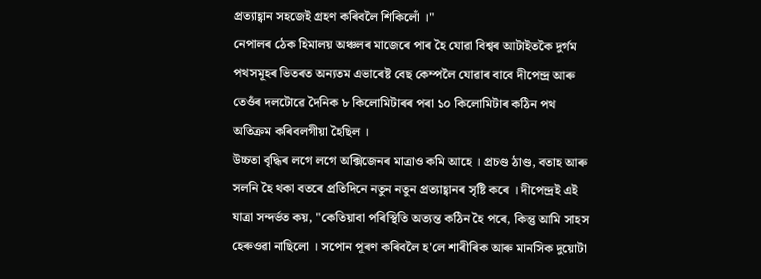প্ৰত্যাহ্বান সহজেই গ্ৰহণ কৰিবলৈ শিকিলোঁ ।"
নেপালৰ ঠেক হিমালয় অঞ্চলৰ মাজেৰে পাৰ হৈ যোৱা বিশ্বৰ আটাইতকৈ দুৰ্গম পথসমূহৰ ভিতৰত অন্যতম এভাৰেষ্ট বেছ কেম্পলৈ যোৱাৰ বাবে দীপেন্দ্ৰ আৰু তেওঁৰ দলটোৱে দৈনিক ৮ কিলোমিটাৰৰ পৰা ১০ কিলোমিটাৰ কঠিন পথ অতিক্ৰম কৰিবলগীয়া হৈছিল ।
উচ্চতা বৃদ্ধিৰ লগে লগে অক্সিজেনৰ মাত্ৰাও কমি আহে । প্ৰচণ্ড ঠাণ্ড, বতাহ আৰু সলনি হৈ থকা বতৰে প্ৰতিদিনে নতুন নতুন প্ৰত্যাহ্বানৰ সৃষ্টি কৰে । দীপেন্দ্ৰই এই যাত্ৰা সন্দৰ্ভত কয়, "কেতিয়াবা পৰিস্থিতি অত্যন্ত কঠিন হৈ পৰে, কিন্তু আমি সাহস হেৰুওৱা নাছিলো । সপোন পূৰণ কৰিবলৈ হ'লে শাৰীৰিক আৰু মানসিক দুয়োটা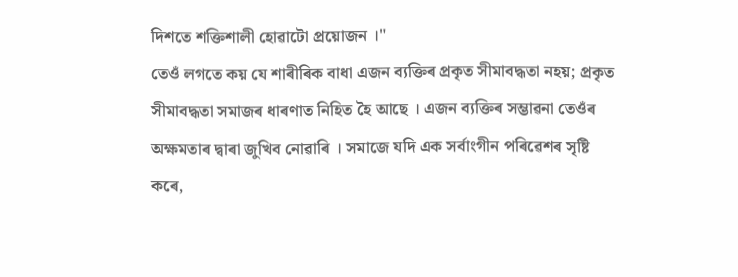দিশতে শক্তিশালী হোৱাটো প্ৰয়োজন ।"
তেওঁ লগতে কয় যে শাৰীৰিক বাধা এজন ব্যক্তিৰ প্ৰকৃত সীমাবদ্ধতা নহয়; প্ৰকৃত সীমাবদ্ধতা সমাজৰ ধাৰণাত নিহিত হৈ আছে । এজন ব্যক্তিৰ সম্ভাৱনা তেওঁৰ অক্ষমতাৰ দ্বাৰা জুখিব নোৱাৰি । সমাজে যদি এক সৰ্বাংগীন পৰিৱেশৰ সৃষ্টি কৰে,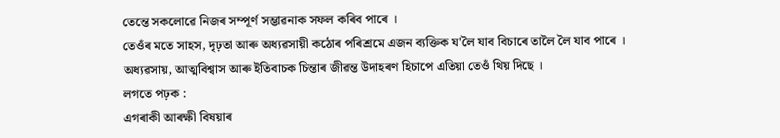তেন্তে সকলোৱে নিজৰ সম্পূৰ্ণ সম্ভাৱনাক সফল কৰিব পাৰে ।
তেওঁৰ মতে সাহস, দৃঢ়তা আৰু অধ্যৱসায়ী কঠোৰ পৰিশ্ৰমে এজন ব্যক্তিক য'লৈ যাব বিচাৰে তালৈ লৈ যাব পাৰে । অধ্যৱসায়, আত্মবিশ্বাস আৰু ইতিবাচক চিন্তাৰ জীৱন্ত উদাহৰণ হিচাপে এতিয়া তেওঁ থিয় দিছে ।
লগতে পঢ়ক :
এগৰাকী আৰক্ষী বিষয়াৰ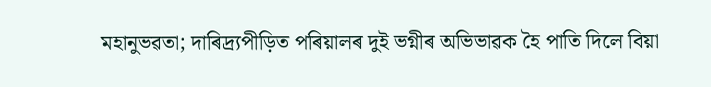মহানুভৱতা; দাৰিদ্ৰ্যপীড়িত পৰিয়ালৰ দুই ভগ্নীৰ অভিভাৱক হৈ পাতি দিলে বিয়া